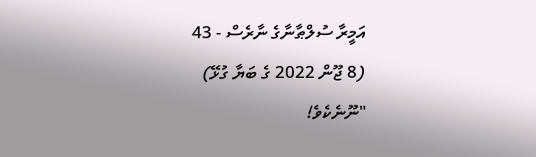އަމީރާ ސުލްޠާނާގެ ނާރެސް - 43
(8 ޖޫން 2022 ގެ ބަޔާ ގުޅޭ)
"ނޫނެކެވެ!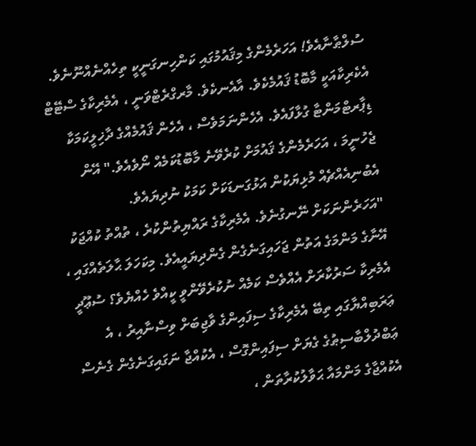ސުލްޠާނާއެވެ! އަހަރެމެންގެ މިޤައުމުގައި ކަންހިނގަނީކީ ތިހެއްނެއްނޫނެވެ. އެކެރިކާއަކީ މާބޮޑު ޤައުމެކެވެ. އާއެނކެވެ. މާރގްރެޓްވަނީ ، އެމެރިކާގެ ސްޓޭޓް ޑިޕާރޓްމަންޓާ ގުޅާފައެވެ. އެހެންނަމަވެސް ، އެހެން ޤައުމެއްގެ ދާޚިލީކަމަކާ ޖެހުނީމަ ، އަހަރެމެންގެ ޤައުމަށް ކުރެވޭނެ މާބޮޑުކަމެއް ނޯވެއެވެ." އޭން އެބުނިއެއްޗެއް މުޅިޔަކުން އަޅުގަނޑަކަށް ކަމަކު ނުދިޔައެވެ.
"އަހަރެންނަކަށް ނޭނގުނެވެ. އެމެރިކާގެ ރައްޔިތުންކުރެ ، ތުއްތު ކުއްޖަކު އޭނާގެ މަންމަގެ އަތުން ޖަހައިގަނެގެން ގެންދިޔައީއެވެ. މިކަހަލަ ޙާލަތެއްގައި ، އެމެރިކާ ސަރުކާރަށް އެއްވެސް ކަމެއް ނުކުރެވޭންވީ ކީއްވެ ހެއްޔެވެ؟ ސުޢޫދީ ޢަރަބިއްޔާގައި ތިބޭ އެމެރިކާގެ ސިފައިންގެ ވާޖިބަށް ވިސްނާއިރު ، އެ ޢަބްދުލްބާސިޠުގެ ގެޔަށް ސިފައިންގޮސް ، އެކުއްޖާ ނަގައިގަނެގެން ގެނެސް އެކުއްޖާގެ މަންމައާ ޙަވާލުކުރާތަން ،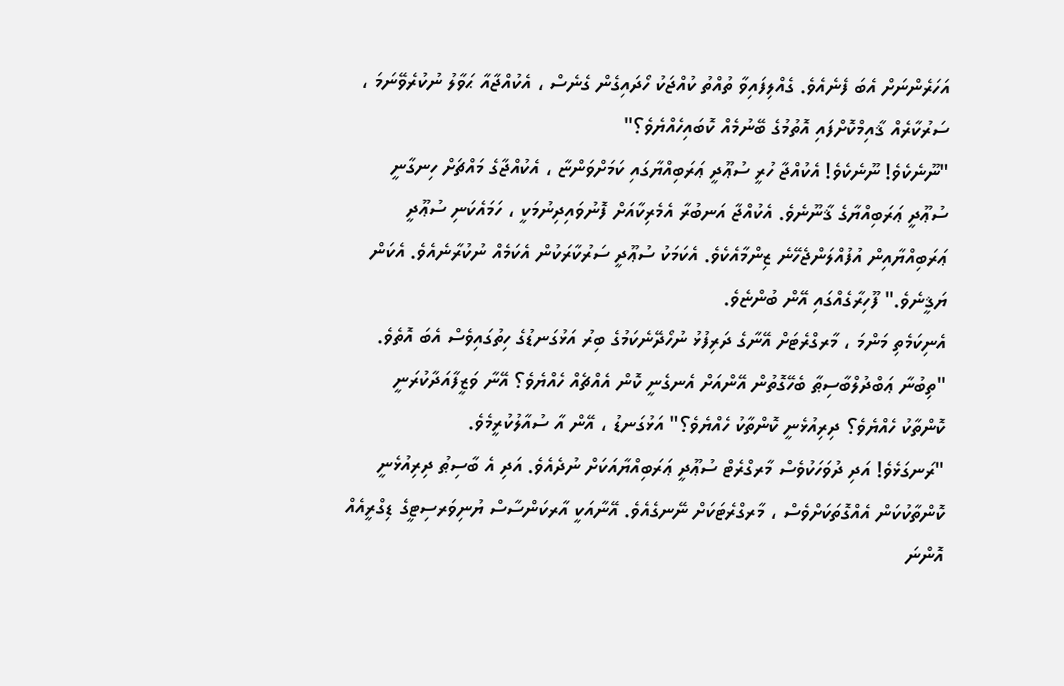އަހަރެންނަށް އެބަ ފެނެއެވެ. ގެއްލިފައިވާ ތުއްތު ކުއްޖަކު ހޯދައިގެން ގެނެސް ، އެކުއްޖާއާ ޙަވާލު ނުކުރެވޭނަމަ ، ސަރުކާރެއް ޤާއިމްކޮށްފައި އޮތުމުގެ ބޭނުމެއް ކޮބައިހެއްޔެވެ؟"
"ނޫނެކެވެ! ނޫނެކެވެ! އެކުއްޖާ ހުރީ ސުޢޫދީ ޢަރަބިއްޔާގައި ކަމަށްވަންޏާ ، އެކުއްޖާގެ މައްޗަށް ހިނގާނީ ސުޢޫދީ ޢަރަބިއްޔާގެ ޤާނޫނެވެ. އެކުއްޖާ އަނބުރާ އެމެރިކާއަށް ފޮނުވައިދިނުމަކީ ، ހަމައެކަނި ސުޢޫދީ ޢަރަބިއްޔާއިން އުފުއްލަންޖެހޭނެ ޒިންމާއެކެވެ. އެކަމަކު ސުޢޫދީ ސަރުކާރަކުން އެކަމެއް ނުކުރާނެއެވެ. އެކަން ޔަޤީނެވެ." ފޫހިރާގެއްގައި އޭން ބުންޏެވެ.
އެނިކަމެތި މަންމަ ، މާރގްރެޓަށް އޭނާގެ ދަރިފުޅު ނުހޯދޭނެކަމުގެ ބިރު އަޅުގަނޑުގެ ހިތުގައިވެސް އެބަ އޮތެވެ.
"ތިބުނާ ޢަބްދުލްބާސިޠާ ބެހޭގޮތުން އޭންއަށް އެނގެނީ ކޮން އެއްޗެއް ހެއްޔެވެ؟ އޭނާ ވަޒީފާއަދާކުރަނީ ކޮންތާކު ހެއްޔެވެ؟ ދިރިއުޅެނީ ކޮންތާކު ހެއްޔެވެ؟" އަޅުގަނޑު ، އޭން އާ ސުއާލުކުރީމެވެ.
"ރަނގަޅެވެ! އަދި ދުވަހަކުވެސް މާރގްރެޓް ސުޢޫދީ ޢަރަބިއްޔާއަކަށް ނުދެއެވެ. އަދި އެ ބާސިޠު ދިރިއުޅެނީ ކޮންތާކުކަން އެއްގޮތަކަށްވެސް ، މާރގްރެޓަކަށް ނޭނގެއެވެ. އޭނާއަކީ އާރކަންސާސް ޔުނިވަރސިޓީގެ ޑިގްރީއެއް އޮންނަ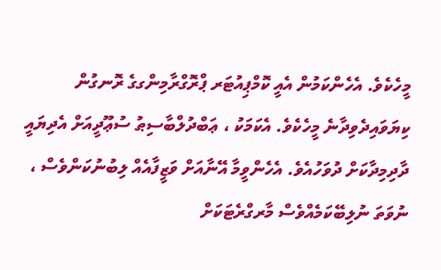މީހެކެވެ. އެހެންކަމުން އެއީ ކޮމްޕިއުޓަރ ޕްރޮގްރާމިންގގެ ރޮނގުން ކިޔަވައިދެވިދާނެ މީހެކެވެ. އެކަމަކު ، ޢަބްދުލްބާސިޠު ސުޢޫދީއަށް އެދިޔައީ ދާދިމިދާކަށް ދުވަހުއެވެ. އެހެންވީމާ އޭނާއަށް ވަޒީފާއެއް ލިބުނުކަންވެސް ، ނުވަތަ ނުލިބޭކަމެއްވެސް މާރގްރެޓަކަށް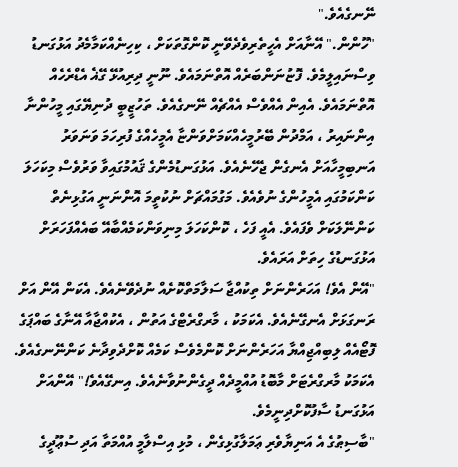ނޭނގެއެވެ."
"ހޫންން." އޭނާއަށް އެހީތެރިވެދެވޭނީ ކޮންގޮތަކަށް ، ކިހިނެއްކަމާމެދު އަޅުގަނޑު ވިސްނައިލީމެވެ. ފޮޏުނަންބަރެއް އޮތްނަމައެވެ. ނޫނީ ދިރިއުޅޭ ގޭޣެ އެޑްރެހެއް އޮތްނަމައެވެ. އެއިން އެއްވެސް އެއްޗެއް ނޭނގެއެވެ. ތަހުޒީބީ ދުނިޔޭގައި މީހުންނާ އިންނައިރު ، އަމްދުން ބޭރުމީހެއްކަމަށްވަންޏާ އެމީހެއްގެ ފުރިހަމަ ވަނަވަރު އަނބިމީހާއަށް އެނގެން ޖެހޭނެއެވެ. އަޅުގަނޑުމެންގެ ޤައުމުގައިވާ ވަރުވެސް މިކަހަލަ ކަންކަމުގައި އެމީހުންގެ ނުވެއެވެ. މަގުމައްޗަށް ނުކުތީމަ އޮންނަނީ އަގުޅިނެތް ކަންނޭލަކަށް ވެފައެވެ. އެއީ ފަހެ ، ކޮންކަހަލަ މިނިވަންކަމެއްބާއޭ ބައެއްފަހަރަށް އަޅުގަނޑުގެ ހިތަށް އަރައެވެ.
"އޭން އެވެ! އަހަރެންނަށް ތިކުއްޖާ ސަލާމަތްކޮށެއް ނުދެވޭނެއެވެ. އެކަން އޭން އަށް ރަނގަޅަށް އެނގޭނެއެވެ. އެކަމަކު ، މާރގްރެޓްގެ އަތުން ، އެކުއްޖާއާ އޭނާގެ ބައްޕަގެ ފޮޓޯއެއް ލިބިއްޖިއްޔާ އަހަރެންނަށް ކޮންމެވެސް ކަމެއް ކޮށްދެވިދާނެ ކަންނޭނގެއެވެ. އެކަމަކު މާރގްރެޓަށް މާބޮޑު އުއްމީދެއް ދީގެންނުވާނެއެވެ. އިނގޭއެވެ!" އޭންއަށް އަޅުގަނޑު ސާފުކޮށްދިނީމެވެ.
"ބާސިޠުގެ އެ އަނިޔާވެރި ޢަމަލާގުޅިގެން ، މުޅި އިސްލާމީ އުއްމަތާ އަދި ސުޢޫދީގެ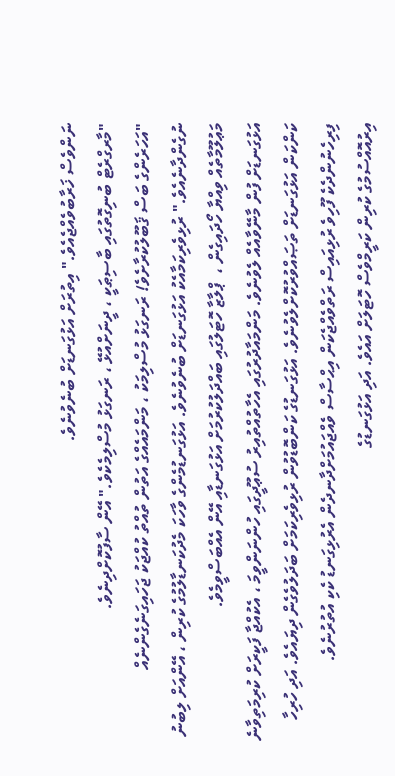ނަންވެސް ޚަރާބުވެއްޖެއެވެ." އިތުރަށް އަޅުގަނޑަށް ބުނެވުނެވެ.
"މާރގްރެޓް ބުނިގޮތުގައި ބާސިޠަކީ ، ދީނަށްއުޅޭ ، ރަނގަޅު މުސްލިމެކެވެ." އޭން ސާފުކޮށްދިނެވެ.
"އަހަރެންގެ ބަސް ޤަބޫލުކުރާށެވެ! ރަނގަޅު މުސްލިމަކު ، މަންމައެއްގެ އަތުން ތުއްތު ކުއްޖަކު ޖަހައިގަނެގެންނެއް ނުގެންދާނެއެވެ." ރުޅިވެރިކަމާއެކު އަޅުގަނޑަށް ބުނެވުނެވެ. އަޅުގަނޑުމެންގެ ވާހަކަ މެދުކަނޑާލުމުގެ ކުރިން ، އޭންއަށް ލިބުނު މަޢުލޫމާތެއް ވިއްޔާ ހޯދައިގެން ،  ޕްލާޒާ ހޮޓަލުގައި ބައްދަލުކުރުމަށް އަޅުގަނޑާއި އޭން އެއްބަސްވީމެވެ.
އަޅުގަނޑަށް ފުން މާނޭވާއެއް ލެވުނެވެ. މަންމައާދުރުގައި އެހާތުއްތުއިރު ސުޢޫދީގައި ހުންނަންވީމަ ، އެކުއްޖާ ފަކީރަށް ކުރިމަތިވާނެ ކަންކަން އަޅުގަނޑަށް ތަޞައްވުރުކޮށްލެވުނެވެ. އަޅުގަނޑުގެ ކަންބޮޑުވުން ރުޅިވެރިކަމަށް ބަދަލުވެގެން ދިޔައެވެ. އަދި ހުރިހާ ފިރިހެނުންދެކެ ފޫހިވެ ރުޅިއައިސް ރަތްވެއްޖެކަން އިޙްސާސް ވެއްޖައުމަށްދާނދެން އެރުޅިގަނޑު ކެކި އުތުރުނެވެ.
އިރުއޮއްސުމުގެ ކުރިން ކަރީމްވެސް ހޮޓަލަށް އައެވެ. އަދި އަޅުގަނޑުގެ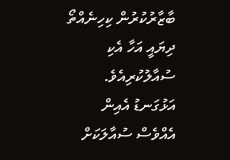ބާޒާރުކުރުން ކިހިނެއްތޯ ދިޔައީ އަހާ އެކި ސުއާލުކުރިއެވެ. އަޅުގަނޑު އެއިން އެއްވެސް ސުއާލަކަށް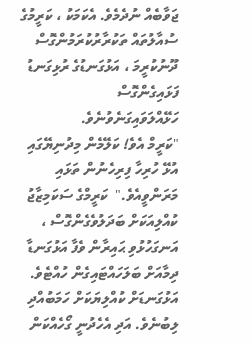ޖަވާބެއް ނުދެމެވެ. އެކަމަކު ، ކަރީމުގެ ސުއާލުތައް ތަކުރާރުކުރަމުންގޮސް ދޫނުކުރީމަ ، އަޅުގަނޑުގެ ރުޅިގަނޑު ފަޅައިގެންގޮސް ހަޅޭއްލަވައިގަނެވުނެވެ.
"ކަރީމް އެވެ! ކަލޭމެން މިދުނިޔޭގައި އުޅޭ ހުރިހާ ފިރިހެނުން ތަޅައި މަރަންވީއެވެ."  ކަރީމްގެ ސަކަމިޒާޖު ކުއްލިއަކަށް ބަދަލުވެގެންގޮސް ، އަނގަހުޅުވި ޙައިރާން ވެފާ އަޅުގަނޑާ ދިމާއަށް ބަލަހައްޓައިގެން ހުއްޓެވެ. އަޅުގަނޑަށް ކުއްލިޔަކަށް ހަމަބުއްދި ލިބުނެވެ. އަދި އެހެދުނީ ގޯހެއްކަން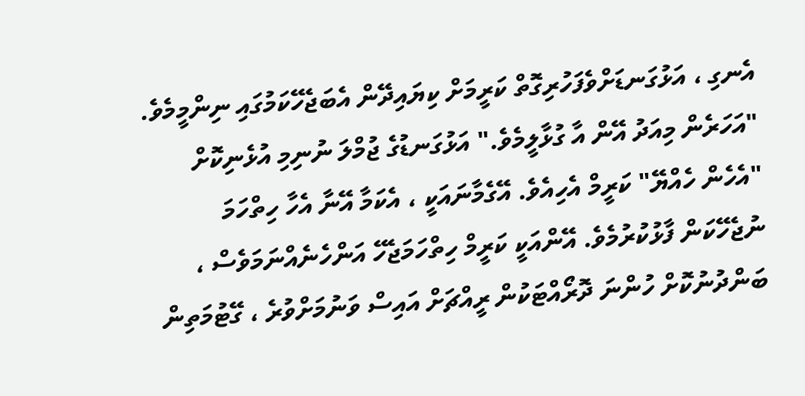އެނގި ، އަޅުގަނޑަށްވެފަހުރިގޮތް ކަރީމަށް ކިޔައިދޭން އެބަޖެހޭކަމުގައި ނިންމީމެވެ.
"އަހަރެން މިއަދު އޭން އާ ގުޅާލީމެވެ." އަޅުގަނޑުގެ ޖުމްލަ ނުނިމި އުޅެނިކޮށް "އެހެން ހެއްޔޭ" ކަރީމް އެހިއެވެ. އޭގެމާނައަކީ ، އެކަމާ އޭނާ އެހާ ހިތްހަމަ ނުޖެހޭކަން ފާޅުކުރުމެވެ. އޭންއަކީ ކަރީމް ހިތްހަމަޖެހޭ އަންހެނެއްނަމަވެސް ، ބަންދުނުކޮށް ހުންނަ ދޮރޯއްޓަކުން ރީއްޗަށް އައިސް ވަނުމަށްވުރެ ، ގޭޓުމަތިން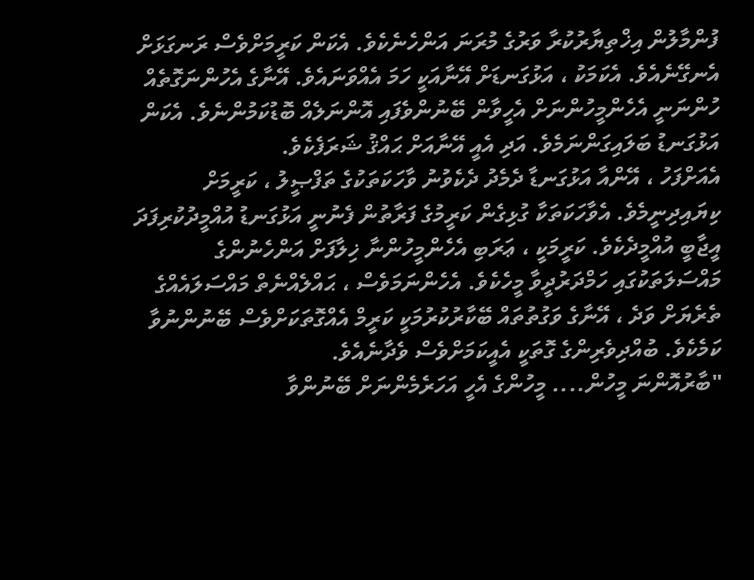ފުންމާލުން އިޚްތިޔާރުކުރާ ވަރުގެ މުރަނަ އަންހެނެކެވެ. އެކަން ކަރީމަށްވެސް ރަނގަޅަށް އެނގޭނެއެވެ. އެކަމަކު ، އަޅުގަނޑަށް އޭނާއަކީ ހަމަ އެއްވަނައެވެ. އޭނާގެ އެހުންނަގޮތެއް ހުންނަނީ އެހެންމީހުންނަށް އެހީވާން ބޭނުންވެފައި އޮންނަލެއް ބޮޑުކަމުންނެވެ. އެކަން އަޅުގަނޑު ބަލައިގަންނަމެވެ. އަދި އެއީ އޭނާއަށް ޙައްޤު ޝަރަފެކެވެ.
އެއަށްފަހު ، އޭންއާ އަޅުގަނޑާ ދެމެދު ދެކެވުނު ވާހަކަތަކުގެ ތަފްޞީލު ، ކަރީމަށް ކިޔައިދިނީމެވެ. އެވާހަކަތަކާ ގުޅިގެން ކަރީމުގެ ފަރާތުން ފެނުނީ އަޅުގަނޑު އުއްމީދުކުރިފަދަ އީޖާބީ އުއްމީދެކެވެ. ކަރީމަކީ ، ޢަރަބި އެހެންމީހުންނާ ޚިލާފަށް އަންހެނުންގެ މައްސަލަތަކުގައި ހަމްދަރުދީވާ މީހެކެވެ. އެހެންނަމަވެސް ، ޙައްލެއްނެތް މައްސަލައެއްގެ ތެރެޔަށް ވަދެ ، އޭނާގެ ވަގުތުތައް ބޭކާރުކުރުމަކީ ކަރީމް އެއްގޮތަކަށްވެސް ބޭނުންނުވާ ކަމެކެވެ. ބުއްދިވެރިންގެ ގޮތަކީ އެއީކަމަށްވެސް ވެދާނެއެވެ.
"ބާރުއޮންނަ މީހުން.... މީހުންގެ އެހީ އަހަރެމެންނަށް ބޭނުންވާ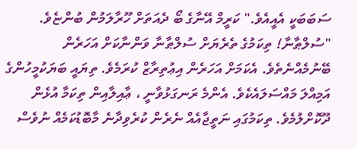ސަބަބަކީ އެއީއެވެ." ކަރީމް އޭނާގެ ބޯ ދެއަތަށް ހޫރާލަމުން ބުންޏެވެ.
"ސުލްޠާނާ! ތިކަމުގެ ތެރެޔަށް ސުލްޠާނާ ވަންނާކަށް އަހަރެން ބޭނުމެއްނެތެވެ. އެކަމަށް އަހަރެން އިޢުތިރާޒް ކުރަމެވެ. ތިޔައީ ބަޔަކުމީހުންގެ އަމިއްލަ މައްސަލައެކެވެ. އެންމެ ރަނގަޅުވާނީ ، ޢާއިލާއިން ތިކަމާ އުޅެން ދޫކޮށްލުމެވެ. ތިކަމުގައި ނަތީޖާއެއް ނެރެން ކުރެވިދާނެ މާބޮޑުކަމެއް ނުވެސް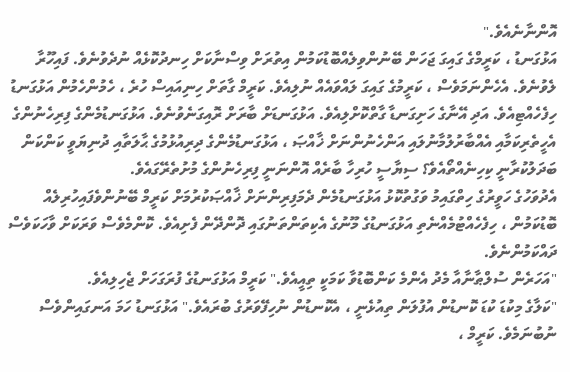އޮންނާނެއެވެ."
އަޅުގަނޑު ، ކަރީމްގެ ގައިގަ ޖަހަން ބޭނުންވިލެއްބޮޑުކަމުން އިތުރަށް ވިސްނާކަށް ހިނދުކޮޅެއް ނުދެވުނެވެ. ފައިހޫރާ ލެވުނެވެ. އެހެންނަމަވެސް ، ކަރީމުގެ ގައިގަ ލައްވައެއް ނުލިއެވެ. ކަރީމް ގާތަށް ހިނިއައިސް ހުރެ ، ހެމުންހެމުން އަޅުގަނޑު ހިފެހެއްޓިއެވެ. އަދި އޭނާގެ ހަށިގަނޑާ ގާތްކޮށްލިއެވެ. އަޅުގަނޑަށް ބާރަށް ރޮއިގަނެވުނެވެ. އަޅުގަނޑުމެންގެ ފިރިހެނުންގެ އެހީތެރިކަމާއި އެއްބާރުލުމާނުލައި އަންހެނުންނަށް ޚާއްޞަ ، އަޅުގަނޑުމެންގެ ދިރިއުޅުމުގެ ޙާލަތާއި ދުނިޔަވީ ކަންކަން ބަދަލުކުރާނީ ކިހިނެއްތޯއެވެ؟ ސިޔާސީ ހުރިހާ ބާރެއް އޮންނަނީ ފިރިހެނުންގެ މުށުތެރޭގައެވެ.
އެދުވަހުގެ ހަވީރުގެ ހިތްގައިމު ވަގުތުކޮޅު އަޅުގަނޑުމެން ދެމަފިރިންނަށް ޚާއްޞަކުރުމަށް ކަރީމް ބޭނުންވެފައިހުރިލެއް ބޮޑުކަމުން ، ހިފެހެއްޓުމެއްނެތި އަޅުގަނޑުގެ މޫނުގެ އެކިތަންތަނުގައި ދޮންދޭން ފެށިއެވެ. ކޮންމެވެސް ވަރަކަށް ވާހަކަވެސް ދައްކަމުންނެވެ.
"އަހަރެން ސުލްޠާނާއާ މެދު އެންމެ ކަންބޮޑުވާ ކަމަކީ ތިއީއެވެ." ކަރީމް އަޅުގަނޑުގެ ފުރަގަހަށް ޖެހިލިއެވެ.
"ކަލާގެ މިކުޑަ ކުޑަ ކޮނޑުން އުފުލަން ތިއުޅެނީ ، އެކޮނޑުން ނުހިފޭވަރުގެ ބުރައެވެ." އަޅުގަނޑު ހަމަ އަނގައިންވެސް ނުބުނަމެވެ. ކަރީމް ،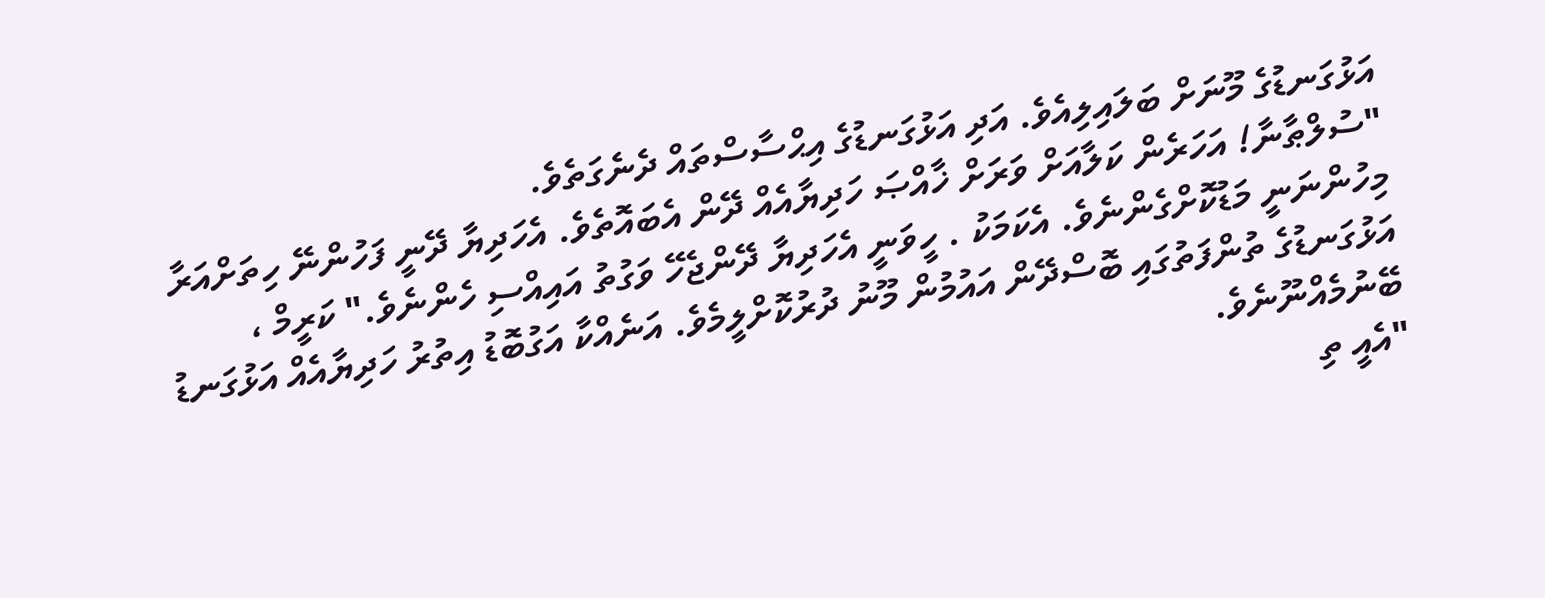އަޅުގަނޑުގެ މޫނަށް ބަލައިލިއެވެ. އަދި އަޅުގަނޑުގެ އިޙްސާސްތައް ދެނެގަތެވެ.
"ސުލްޠާނާ! އަހަރެން ކަލާއަށް ވަރަށް ޚާއްޞަ ހަދިޔާއެއް ދޭން އެބައޮތެވެ. އެހަދިޔާ ދޭނީ ފަހުންނޭ ހިތަށްއަރާ މިހުންނަނީ މަޑުކޮށްގެންނެވެ. އެކަމަކު . ހީވަނީ އެހަދިޔާ ދޭންޖެހޭ ވަގުތު އައިއްސި ހެންނެވެ." ކަރީމް ، އަޅުގަނޑުގެ ތުންފަތުގައި ބޮސްދޭން އައުމުން މޫނު ދުރުކޮށްލީމެވެ. އަނެއްކާ އަގުބޮޑު އިތުރު ހަދިޔާއެއް އަޅުގަނޑު ބޭނުމެއްނޫނެވެ.
"އެއީ ތި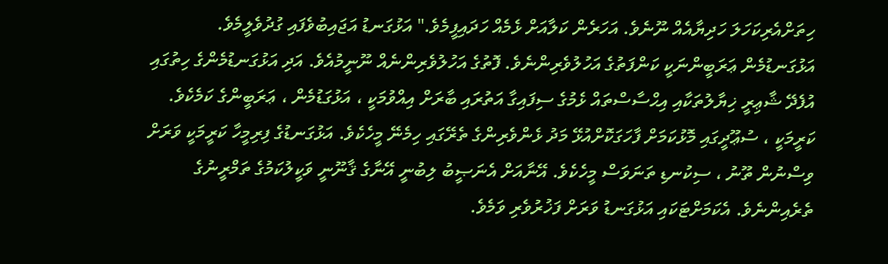ހިތަށްއެރިކަހަލަ ހަދިޔާއެއް ނޫނެވެ. އަހަރެން ކަލާއަށް ޅެމެއް ހަދައިފީމެވެ." އަޅުގަނޑު އަޖައިބުވެފައި ގުދުވެލީމެވެ.
އަޅުގަނޑުމެން ޢަރަބީންނަކީ ކަންފަތުގެ އަހުލުވެރިންނެވެ. ފޮތުގެ އަހުލުވެރިންނެއް ނޫނީމުއެވެ. އަދި އަޅުގަނޑުމެންގެ ހިތުގައި އުފެދޭ ޝާޢިރީ ޚިޔާލުތަކާއި އިޙްސާސްތައް ޅެމުގެ ސިފައިގާ އަތުރައި ބާރަށް އިއްވުމަކީ ، އަޅުގަޑުމެން ، ޢަރަބީންގެ ކަމެކެވެ. ކަރީމަކީ ، ސުޢޫދީގައި މޮޅުކަމަށް ފާހަގަކޮށްއުޅޭ މަދު ޅެންވެރިންގެ ތެރޭގައި ހިމެނޭ މީހެކެވެ. އަޅުގަނޑުގެ ފިރިމީހާ ކަރީމަކީ ވަރަށް ވިސްނުން ތޫނު ، ސިކުނޑި ތަނަވަސް މީހެކެވެ. އޭނާއަށް އެނަޞީބު ލިބުނީ އޭނާގެ ޤާނޫނީ ވަކީލުކަމުގެ ތަމްރީނުގެ ތެރެއިންނެވެ. އެކަމަށްޓަކައި އަޅުގަނޑު ވަރަށް ފަޚުރުވެރި ވަމެވެ.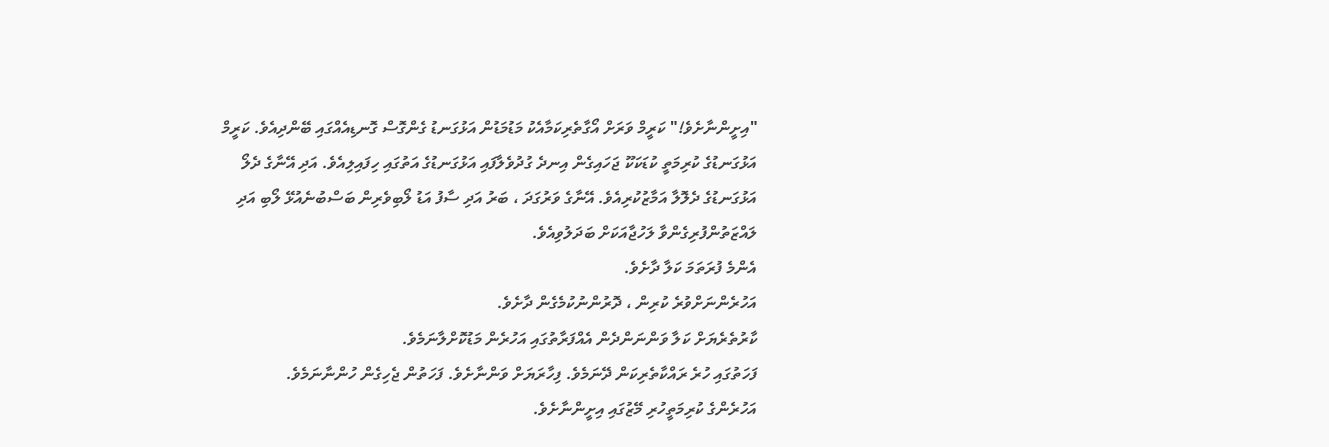"އިށީންނާށެވެ!" ކަރީމް ވަރަށް އޯގާތެރިކަމާއެކު މަޑުމަޑުން އަޅުގަނޑު ގެންގޮސް ގޮނޑިއެއްގައި ބޭންދިއެވެ. ކަރީމް އަޅުގަނޑުގެ ކުރިމަތީ ކުޑަކަކޫ ޖަހައިގެން އިނދެ ގުދުވެލާފައި އަޅުގަނޑުގެ އަތުގައި ހިފައިލިއެވެ. އަދި އޭނާގެ ދެލޯ އަޅުގަނޑުގެ ދެލޮލާ އަމާޒުކުރިއެވެ. އޭނާގެ ވަރުގަދަ ، ބަރު އަދި ސާފު އަޑު ލޯބިވެރިން ބަސްބުނެއުޅޭ ލޯބި އަދި ލައްޒަތުންފުރިގެންވާ ލަހުޖާއަކަށް ބަދަލުވިއެވެ.
އެންމެ ފުރަތަމަ ކަލާ ދާށެވެ.
އަހުރެންނަށްވުރެ ކުރިން ، ދޮރުންނުކުމެގެން ދާށެވެ.
ކާރުތެރެޔަށް ކަލާ ވަންނަންދެން އެއްފަރާތުގައި އަހުރެން މަޑުކޮށްލާނަމެވެ.
ފަހަތުގައި ހުރެ ރައްކާތެރިކަން ދޭނަމެވެ. ފިހާރަޔަށް ވަންނާށެވެ. ފަހަތުން ޖެހިގެން ހުންނާނަމެވެ.
އަހުރެންގެ ކުރިމަތީހުރި މޭޒުގައި އިށީންނާށެވެ.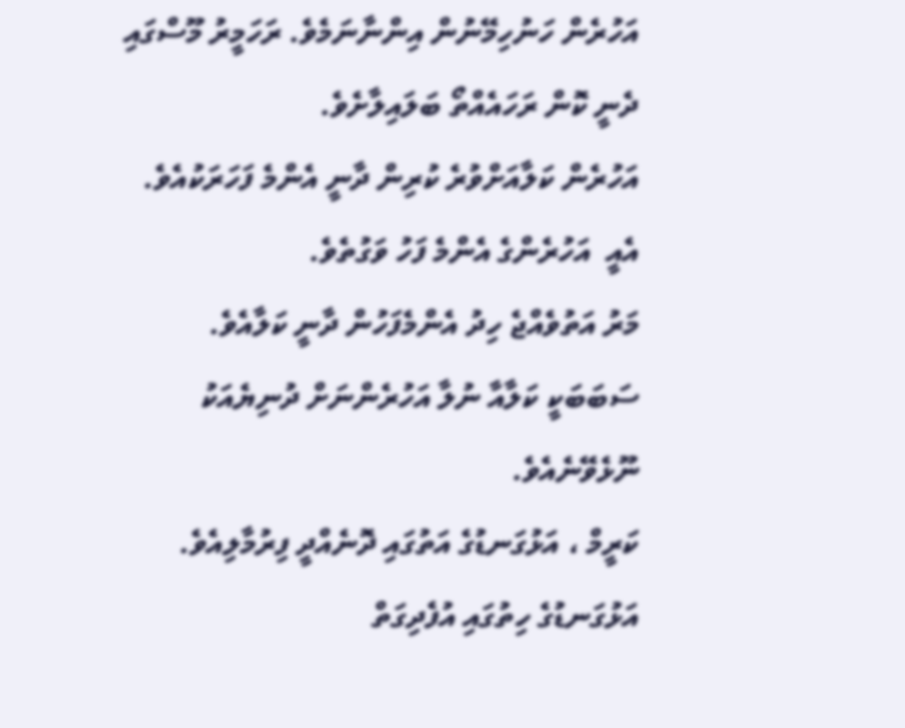އަހުރެން ހަނުހިމޭނުން އިންނާނަމެވެ. ރަހަމީރު މޫސްގައި ދެނީ ކޮން ރަހައެއްތޯ ބަލައިލާށެވެ.
އަހުރެން ކަލާއަށްވުރެ ކުރިން ދާނީ އެންމެ ފަހަރަކުއެވެ.
އެއީ  އަހުރެންގެ އެންމެ ފަހު ވަގުތެވެ.
މަރު އަތުވެއްޖެ ހިދު އެންމެފަހުން ދާނީ ކަލާއެވެ.
ސަބަބަކީ ކަލާއާ ނުލާ އަހުރެންނަށް ދުނިޔެއަކު ނޫޅެވޭނެއެވެ.
ކަރީމް ، އަޅުގަނޑުގެ އަތުގައި ދޮނެއްދީ ފިރުމާލިއެވެ. އަޅުގަނޑުގެ ހިތުގައި އުފެދިގަތް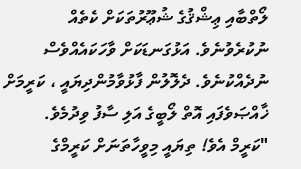ލޯތްބާއި ޢިޝްޤުގެ ޝުޢޫރުތަކަށް ކެތެއް ނުކުރެވުނެވެ. އަޅުގަނޑަކަށް ވާހަކައެއްވެސް ނުދެއްކުނެވެ. ދެލޮލުން ފާޅުވާމުންދިޔައީ ، ކަރީމަށް ޚާއްޞަވެފައި އޮތް ލޯބީގެ އަލި ސާފު ވިދުމެވެ.
"ކަރީމް އެވެ! ތިޔައީ މިވީހާތަނަށް ކަރީމްގެ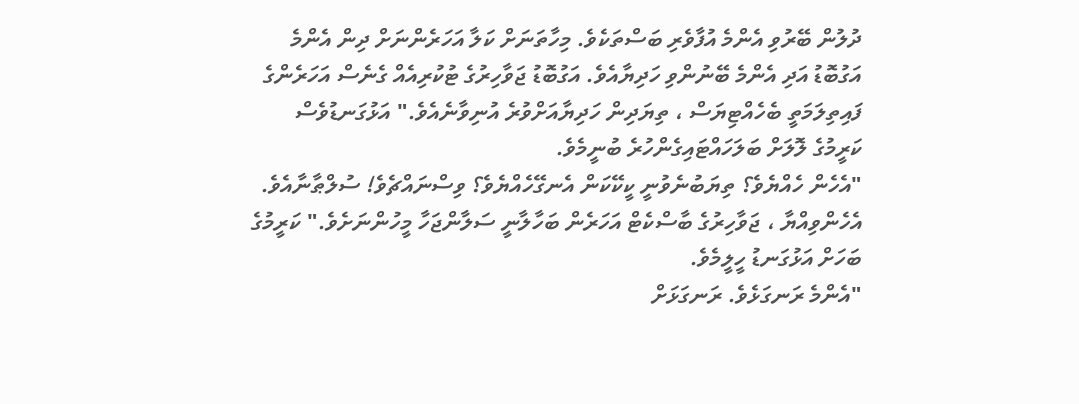ދުލުން ބޭރުވި އެންމެ އުފާވެރި ބަސްތަކެވެ. މިހާތަނަށް ކަލާ އަހަރެންނަށް ދިން އެންމެ އަގުބޮޑު އަދި އެންމެ ބޭނުންވި ހަދިޔާއެވެ. އަގުބޮޑު ޖަވާހިރުގެ ޓުކުރިއެއް ގެނެސް އަހަރެންގެ ފައިތިލަމަތީ ބެހެއްޓިޔަސް ، ތިޔަދިން ހަދިޔާއަށްވުރެ އުނިވާނެއެވެ." އަޅުގަނޑުވެސް ކަރީމުގެ ލޮލަށް ބަލަހައްޓައިގެންހުރެ ބުނީމެވެ.
"އެހެން ހެއްޔެވެ؟ ތިޔަބުނެވުނީ ކީކޭކަން އެނގޭހެއްޔެވެ؟ ވިސްނައްޗެވެ! ސުލްޠާނާއެވެ. އެހެންވިއްޔާ ، ޖަވާހިރުގެ ބާސްކެޓް އަހަރެން ބަހާލާނީ ސަލާންޖަހާ މީހުންނަށެވެ." ކަރީމުގެ ބަހަށް އަޅުގަނޑު ހީލީމެވެ.
"އެންމެ ރަނގަޅެވެ. ރަނގަޅަށް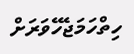ހިތްހަމަޖެހޭވަރަށް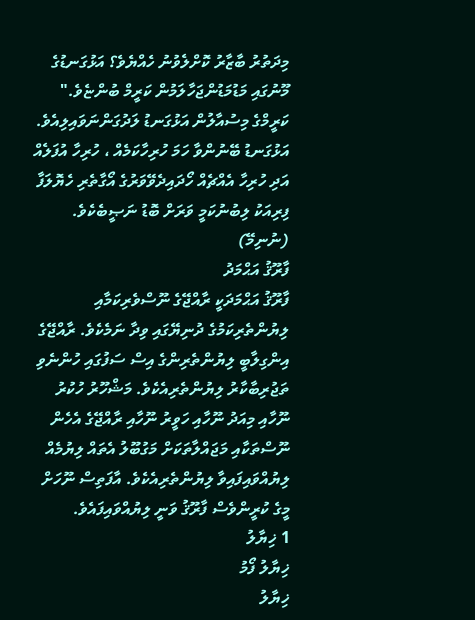މިދަތުރު ބާޒާރު ކޮށްލެވުނު ހެއްޔެވެ؟ އަޅުގަނޑުގެ މޫނުގައި މަޑުމަޑުންޖަހާލަމުން ކަރީމް ބުންޏެވެ." ކަރީމްގެ މިސުއާލުން އަޅުގަނޑު ލަދުގަންނަވައިލިއެވެ. އަޅުގަނޑު ބޭނުންވާ ހަމަ ހުރިހާކަމެއް ، ހުރިހާ އުފަލެއް އަދި ހުރިހާ އެއްޗެއް ހޯދައިދެވޭވަރުގެ އޯގާތެރި ހެޔޮލަފާ ފިރިއަކު ލިބުނުކަމީ ވަރަށް ބޮޑު ނަޞީބެކެވެ.
(ނުނިމޭ)
ފާރޫޤު އަޙްމަދު
ފާރޫޤު އަޙްމަދަކީ ރާއްޖޭގެ ނޫސްވެރިކަމާއި ލިޔުންތެރިކަމުގެ ދުނިޔޭގައި ވިދާ ނަމެކެވެ. ރާއްޖޭގެ އިންގިލާބީ ލިޔުންތެރިންގެ އިސް ސަފުގައި ހުންނެވި ތަޖުރިބާކާރު ލިޔުންތެރިއެކެވެ. މަޝްހޫރު ހުކުރު ނޫހާއި މިއަދު ނޫހާއި ހަވީރު ނޫހާއި ރާއްޖޭގެ އެހެން ނޫސްތަކާއި މަޖައްލާތަކަށް މަގުބޫލު އެތައް ލިޔުމެއް ލިޔުއްވައިފައިވާ ލިޔުންތެރިއެކެވެ. އާފަތިސް ނޫހަށް މީގެ ކުރީންވެސް ފާރޫޤު ވަނީ ލިޔުއްވައިފައެވެ.
1 ޚިޔާލު
ޚިޔާލު ފޯމު
ޚިޔާލު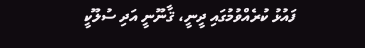ފައުޅު ކުރެއްވުމުގައި ދީނީ، ޤާނޫނީ އަދި ސުލޫކީ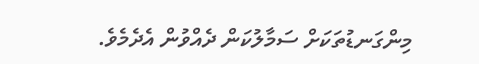މިންގަނޑުތަކަށް ސަމާލުކަން ދެއްވުން އެދެމެވެ.